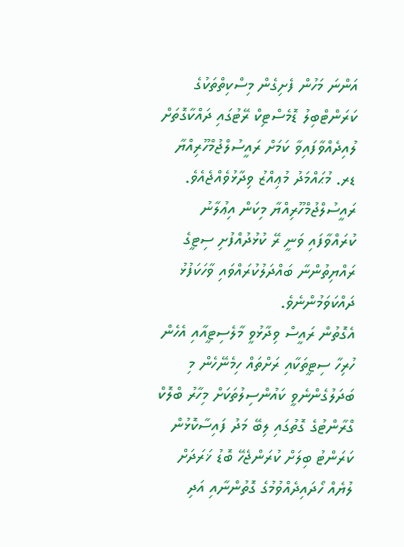އަންނަ މަހުން ފެށިގެން މިސްކިތްތަކުގެ ކަރަންޓްބިލު ޑޮމެސްޓިކް ރޭޓުގައި ދައްކާގޮތަށް ލުއިދެއްވާފައިވާ ކަމަށް ރައީސުލްޖުމްހޫރިއްޔާ ޑރ. މުޙައްމަދު މުޢިއްޒު ވިދާޅުވެއްޖެއެވެ.
ރައީސުލްޖުމްހޫރިއްޔާ މިކަން އިޢުލާނު ކުރައްވާފައި ވަނީ ރޭ ކުޅުދުއްފުށި ސިޓީގެ ރައްޔިތުންނާ ބައްދަލުކުރައްވައި ވާހަކަފުޅު ދައްކަވަމުންނެވެ.
އެގޮތުން ރައީސް ވިދާޅުވީ މާލެސިޓީއާއި އެހެން ހުރިހާ ސިޓީތަކާއި ރަށްތައް ހިމެނޭހެން މި ބަދަލުގެންނެވީ ކައުންސިލުތަކަށް މިހާރު ބްލޮކް ގްރާންޓުގެ ގޮތުގައި ލިބޭ މަދު ފައިސާކޮޅުން ކަރަންޓު ބިލަށް ކުރަންޖެހޭ ބޮޑު ޚަރަދަށް ލުޔެއް ހޯދައިދެއްވުމުގެ ގޮތުންނާއި އަދި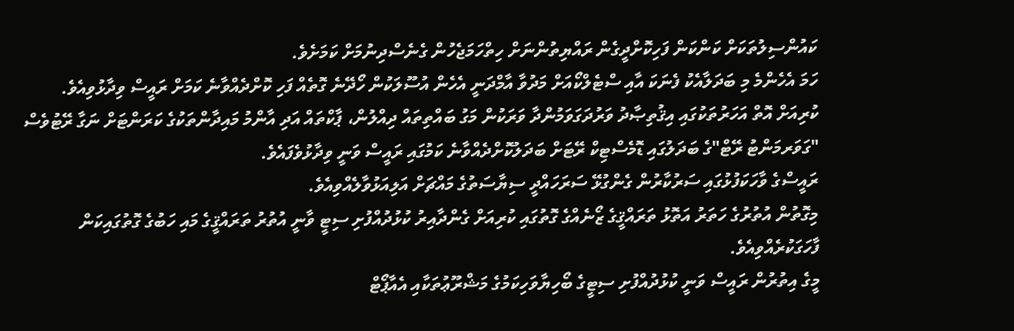ކައުންސިލުތަކަށް ކަންކަން ފަހިކޮށްދީގެން ރައްޔިތުންނަށް ހިތްހަމަޖެހުން ގެނެސްދިނުމަށް ކަމަށެވެ.
ހަމަ އެހެންމެ މި ބަދަލާއެކު ފެނަކަ އާއި ސްޓެލްކޯއަށް މަދުވާ އާމްދަނީ އެހެން އުސޫލަކުން ހޯދޭނެ ގޮތެއް ފަހި ކޮށްދެއްވާނެ ކަމަށް ރައީސް ވިދާޅުވިއެވެ.
ކުރިއަށް އޮތް އަހަރުތަކުގައި އިޤުތިޞާދު ވަރުދަގަވަމުންދާ ވަރަކުން މަގު ބައްތިތައް ދިއްލުން، ޕާކްތައް އަދި އާންމު މައިދާންތަކުގެ ކަރަންޓަށް ނަގާ ރޭޓުވެސް "ގަވަރމަންޓު ރޭޓް"ގެ ބަދަލުގައި ޑޮމެސްޓިކް ރޭޓަށް ބަދަލުކޮށްދެއްވާނެ ކަމުގައި ރައީސް ވަނީ ވިދާޅުވެފައެވެ.
ރައީސްގެ ވާހަކަފުޅުގައި ސަރުކާރުން ގެންގުޅޭ ސަރަހައްދީ ސިޔާސަތުގެ މައްޗަށް އަލިއަޅުވާލެއްވިއެވެ.
މިގޮތުން އުތުރުގެ ހަތަރު އަތޮޅު ތަރައްޤީގެ ޒޯނެއްގެ ގޮތުގައި ކުރިއަށް ގެންދާއިރު ކުޅުދުއްފުށި ސިޓީ ވާނީ އުތުރު ތަރައްޤީގެ މައި ހަބުގެ ގޮތުގައިކަން ފާހަގަކުރެއްވިއެވެ.
މީގެ އިތުރުން ރައީސް ވަނީ ކުޅުދުއްފުށި ސިޓީގެ ބޯހިޔާވަހިކަމުގެ މަޝްރޫޢުތަކާއި އެއާޕޯޓް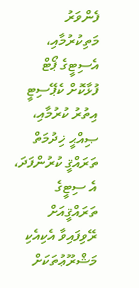ފެންވަރު މަތިކުރުމާއި، އެސިޓީގެ ޕޯޓް ފުޅާކޮށް ކެޕޭސިޓީ އިތުރު ކުރުމާއި، ޞިއްޙީ ޚިދުމަތް ތަރައްޤީ ކުރުންފަދަ، އެ ސިޓީގެ ތަރައްޤީއަށް ރޭވިފައިވާ އެކިއެކި މަޝްރޫޢުތަކަށް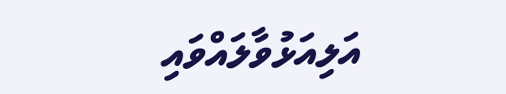އަލިއަޅުވާލައްވައި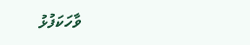ވާހަކަފުޅު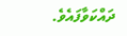ދައްކަވާފައެވެ.